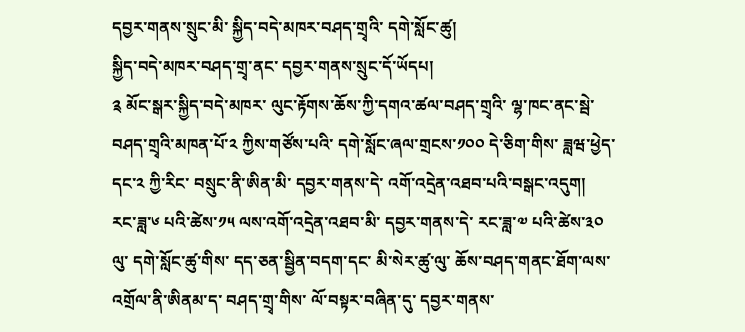དབྱར་གནས་སྲུང་མི་ སྐྱིད་བདེ་མཁར་བཤད་གྲྭའི་ དགེ་སློང་ཚུ།
སྐྱིད་བདེ་མཁར་བཤད་གྲྭ་ནང་ དབྱར་གནས་སྲུང་དོ་ཡོདཔ།
༉ མོང་སྒར་སྐྱིད་བདེ་མཁར་ ལུང་རྟོགས་ཆོས་ཀྱི་དགའ་ཚལ་བཤད་གྲྭའི་ ལྷ་ཁང་ནང་སྦེ་ བཤད་གྲྭའི་མཁན་པོ་༢ ཀྱིས་གཙོས་པའི་ དགེ་སློང་ཞལ་གྲངས་༡༠༠ དེ་ཅིག་གིས་ ཟླཝ་ཕྱེད་དང་༢ ཀྱི་རིང་ བསྲུང་ནི་ཨིན་མི་ དབྱར་གནས་དེ་ འགོ་འདྲེན་འཐབ་པའི་བསྒང་འདུག།
རང་ཟླ་༦ པའི་ཚེས་༡༥ ལས་འགོ་འདྲེན་འཐབ་མི་ དབྱར་གནས་དེ་ རང་ཟླ་༧ པའི་ཚེས་༣༠ ལུ་ དགེ་སློང་ཚུ་གིས་ དད་ཅན་སྦྱིན་བདག་དང་ མི་སེར་ཚུ་ལུ་ ཆོས་བཤད་གནང་ཐོག་ལས་ འགྲོལ་ནི་ཨིནམ་ད་ བཤད་གྲྭ་གིས་ ལོ་བསྟར་བཞིན་དུ་ དབྱར་གནས་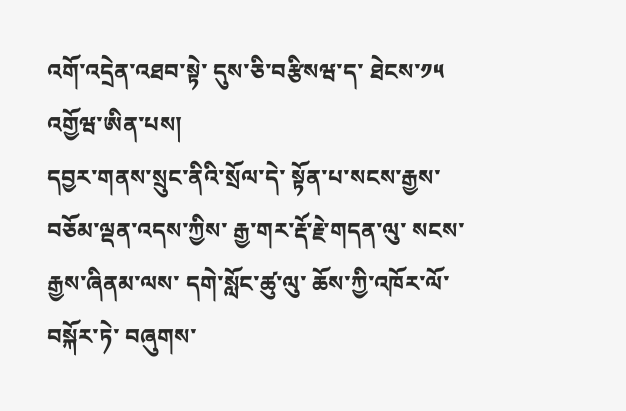འགོ་འདྲེན་འཐབ་སྟེ་ དུས་ཅི་བརྩིསཝ་ད་ ཐེངས་༡༥ འགྱོཝ་ཨིན་པས།
དབྱར་གནས་སྲུང་ནིའི་སྲོལ་དེ་ སྟོན་པ་སངས་རྒྱས་བཅོམ་ལྡན་འདས་ཀྱིས་ རྒྱ་གར་རྡོ་རྗེ་གདན་ལུ་ སངས་རྒྱས་ཞིནམ་ལས་ དགེ་སློང་ཚུ་ལུ་ ཆོས་ཀྱི་འཁོར་ལོ་བསྐོར་ཏེ་ བཞུགས་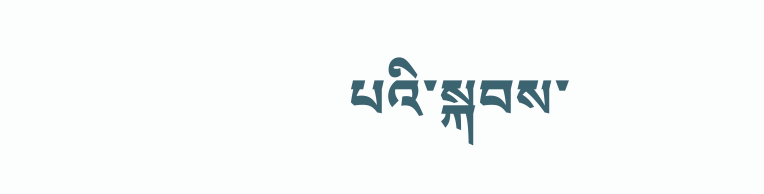པའི་སྐབས་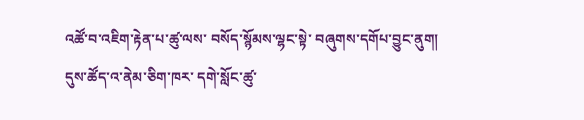འཚོ་བ་འཇིག་རྟེན་པ་ཚུ་ལས་ བསོད་སྙོམས་ལྷང་སྟེ་ བཞུགས་དགོཔ་བྱུང་ནུག།
དུས་ཚོད་འ་ནེམ་ཅིག་ཁར་ དགེ་སློང་ཚུ་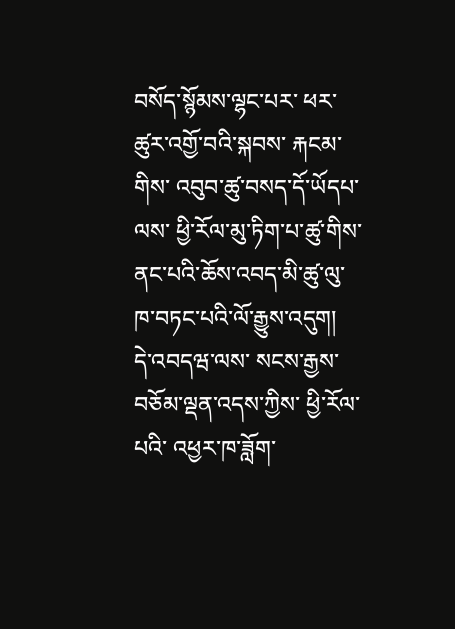བསོད་སྙོམས་ལྷང་པར་ ཕར་ཚུར་འགྱོ་བའི་སྐབས་ རྐངམ་གིས་ འབུབ་ཚུ་བསད་དོ་ཡོདཔ་ལས་ ཕྱི་རོལ་མུ་ཏིག་པ་ཚུ་གིས་ ནང་པའི་ཆོས་འབད་མི་ཚུ་ལུ་ ཁ་བཏང་པའི་ལོ་རྒྱུས་འདུག།
དེ་འབདཝ་ལས་ སངས་རྒྱས་བཅོམ་ལྡན་འདས་ཀྱིས་ ཕྱི་རོལ་པའི་ འཕྱར་ཁ་ཟློག་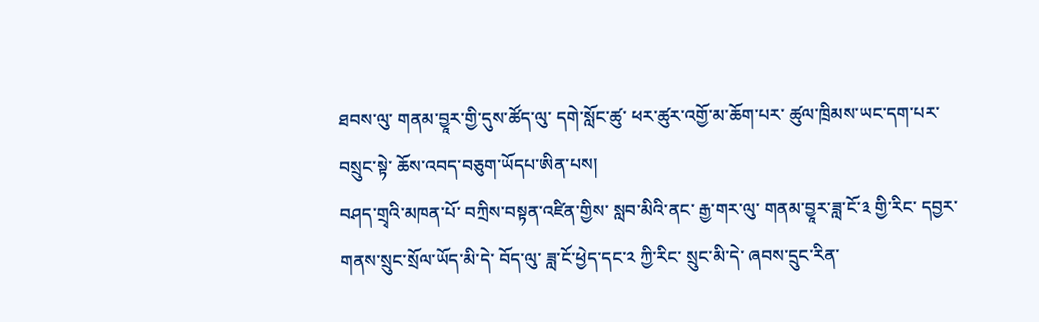ཐབས་ལུ་ གནམ་བྱཱར་གྱི་དུས་ཚོད་ལུ་ དགེ་སློང་ཚུ་ ཕར་ཚུར་འགྱོ་མ་ཆོག་པར་ ཚུལ་ཁྲིམས་ཡང་དག་པར་བསྲུང་སྟེ་ ཆོས་འབད་བཅུག་ཡོདཔ་ཨིན་པས།
བཤད་གྲྭའི་མཁན་པོ་ བཀྲིས་བསྟན་འཛིན་གྱིས་ སླབ་མིའི་ནང་ རྒྱ་གར་ལུ་ གནམ་བྱཱར་ཟླ་ངོ་༣ གྱི་རིང་ དབྱར་གནས་སྲུང་སྲོལ་ཡོད་མི་དེ་ བོད་ལུ་ ཟླ་ངོ་ཕྱེད་དང་༢ ཀྱི་རིང་ སྲུང་མི་དེ་ ཞབས་དྲུང་རིན་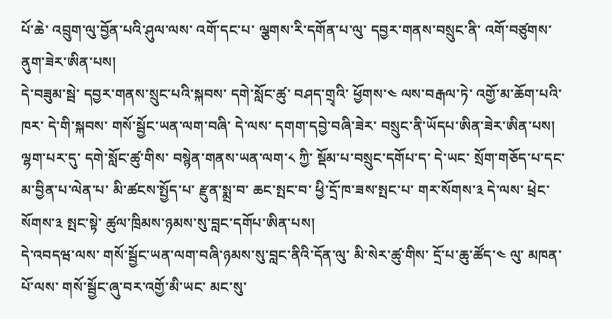པོ་ཆེ་ འབྲུག་ལུ་བྱོན་པའི་ཤུལ་ལས་ འགོ་དང་པ་ ལྕགས་རི་དགོན་པ་ལུ་ དབྱར་གནས་བསྲུང་ནི་ འགོ་བཙུགས་ནུག་ཟེར་ཨིན་པས།
དེ་བཟུམ་སྦེ་ དབྱར་གནས་སྲུང་པའི་སྐབས་ དགེ་སློང་ཚུ་ བཤད་གྲྭའི་ ཕྱོགས་༤ ལས་བརྒལ་ཏེ་ འགྱོ་མ་ཆོག་པའི་ཁར་ དེ་གི་སྐབས་ གསོ་སྦྱོང་ཡན་ལག་བཞི་ དེ་ལས་ དགག་དབྱེ་བཞི་ཟེར་ བསྲུང་ནི་ཡོདཔ་ཨིན་ཟེར་ཨིན་པས།
ལྷག་པར་དུ་ དགེ་སློང་ཚུ་གིས་ བསྙེན་གནས་ཡན་ལག་༨ ཀྱི་ སྡོམ་པ་བསྲུང་དགོཔ་ད་ དེ་ཡང་ སྲོག་གཅོད་པ་དང་ མ་བྱིན་པ་ལེན་པ་ མི་ཚངས་སྤྱོད་པ་ རྫུན་སྨྲ་བ་ ཆང་སྤང་བ་ ཕྱི་དྲོ་ཁ་ཟས་སྤང་པ་ གར་སོགས་༣ དེ་ལས་ ཕྲེང་སོགས་༣ སྤང་སྟེ་ ཚུལ་ཁྲིམས་ཉམས་སུ་བླང་དགོཔ་ཨིན་པས།
དེ་འབདཝ་ལས་ གསོ་སྦྱོང་ཡན་ལག་བཞི་ཉམས་སུ་བླང་ནིའི་དོན་ལུ་ མི་སེར་ཚུ་གིས་ དྲོ་པ་ཆུ་ཚོད་༤ ལུ་ མཁན་པོ་ལས་ གསོ་སྦྱོང་ཞུ་བར་འགྱོ་མི་ཡང་ མང་སུ་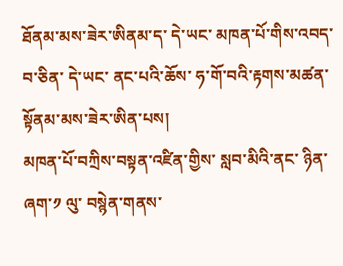ཐོནམ་མས་ཟེར་ཨིནམ་ད་ དེ་ཡང་ མཁན་པོ་གིས་འབད་བ་ཅིན་ དེ་ཡང་ ནང་པའི་ཆོས་ ཧ་གོ་བའི་རྟགས་མཚན་སྟོནམ་མས་ཟེར་ཨིན་པས།
མཁན་པོ་བཀྲིས་བསྟན་འཛིན་གྱིས་ སླབ་མིའི་ནང་ ཉིན་ཞག་༡ ལུ་ བསྙེན་གནས་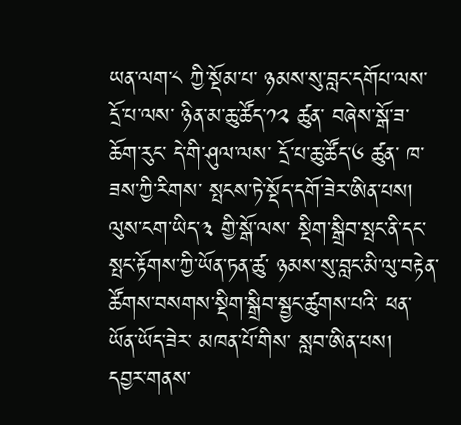ཡན་ལག་༨ ཀྱི་སྡོམ་པ་ ཉམས་སུ་བླང་དགོཔ་ལས་ དྲོ་པ་ལས་ ཉིན་མ་ཆུ་ཚོད་༡༢ ཚུན་ བཞེས་སྒོ་ཟ་ཆོག་རུང་ དེ་གི་ཤུལ་ལས་ དྲོ་པ་ཆུ་ཚོད་༦ ཚུན་ ཁ་ཟས་ཀྱི་རིགས་ སྤངས་ཏེ་སྡོད་དགོ་ཟེར་ཨིན་པས།
ལུས་ངག་ཡིད་༣ གྱི་སྒོ་ལས་ སྡིག་སྒྲིབ་སྤང་ནི་དང་ སྤང་རྟོགས་ཀྱི་ཡོན་ཏན་ཚུ་ ཉམས་སུ་བླང་མི་ལུ་བརྟེན་ ཚོགས་བསགས་སྡིག་སྒྲིབ་སྦྱང་ཚུགས་པའི་ ཕན་ཡོན་ཡོད་ཟེར་ མཁན་པོ་གིས་ སླབ་ཨིན་པས།
དབྱར་གནས་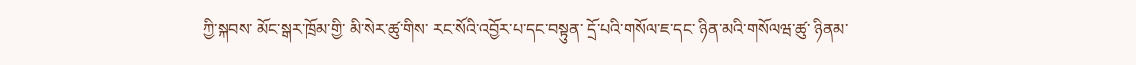ཀྱི་སྐབས་ མོང་སྒར་ཁྲོམ་གྱི་ མི་སེར་ཚུ་གིས་ རང་སོའི་འབྱོར་པ་དང་བསྟུན་ དྲོ་པའི་གསོལ་ཇ་དང་ ཉིན་མའི་གསོལཝ་ཚུ་ ཉིནམ་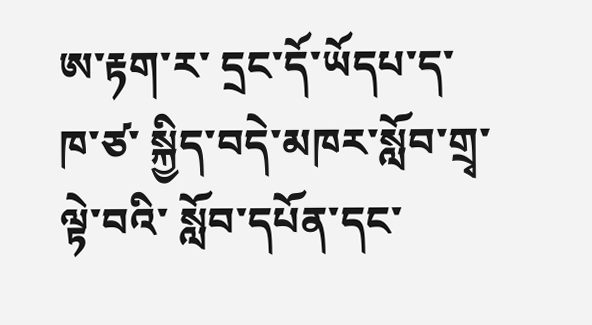ཨ་རྟག་ར་ དྲང་དོ་ཡོདཔ་ད་ ཁ་ཙ་ སྐྱིད་བདེ་མཁར་སློབ་གྲྭ་ལྟེ་བའི་ སློབ་དཔོན་དང་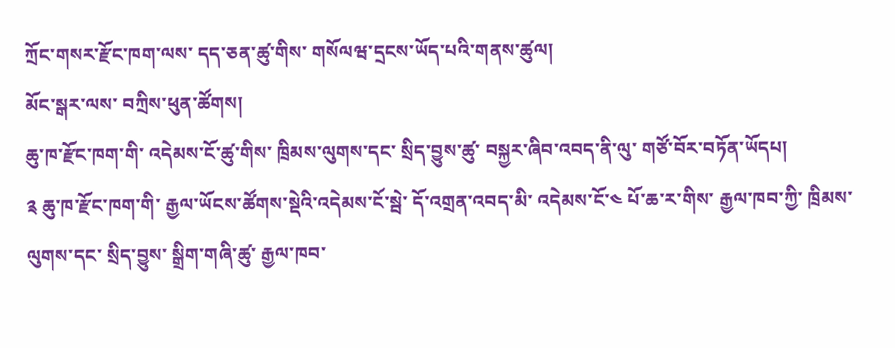ཀྲོང་གསར་རྫོང་ཁག་ལས་ དད་ཅན་ཚུ་གིས་ གསོལཝ་དྲངས་ཡོད་པའི་གནས་ཚུལ།
མོང་སྒར་ལས་ བཀྲིས་ཕུན་ཚོགས།
ཆུ་ཁ་རྫོང་ཁག་གི་ འདེམས་ངོ་ཚུ་གིས་ ཁྲིམས་ལུགས་དང་ སྲིད་བྱུས་ཚུ་ བསྐྱར་ཞིབ་འབད་ནི་ལུ་ གཙོ་བོར་བཏོན་ཡོདཔ།
༉ ཆུ་ཁ་རྫོང་ཁག་གི་ རྒྱལ་ཡོངས་ཚོགས་སྡེའི་འདེམས་ངོ་སྦེ་ དོ་འགྲན་འབད་མི་ འདེམས་ངོ་༤ པོ་ཆ་ར་གིས་ རྒྱལ་ཁབ་ཀྱི་ ཁྲིམས་ལུགས་དང་ སྲིད་བྱུས་ སྒྲིག་གཞི་ཚུ་ རྒྱལ་ཁབ་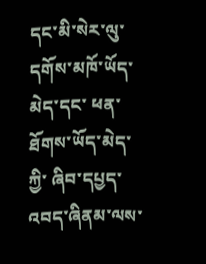དང་མི་སེར་ལུ་ དགོས་མཁོ་ཡོད་མེད་དང་ ཕན་ཐོགས་ཡོད་མེད་ཀྱི་ ཞིབ་དཔྱད་འབད་ཞིནམ་ལས་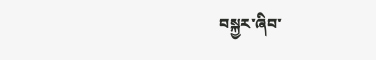བསྐྱར་ཞིབ་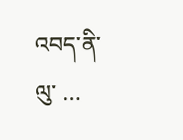འབད་ནི་ལུ་ …